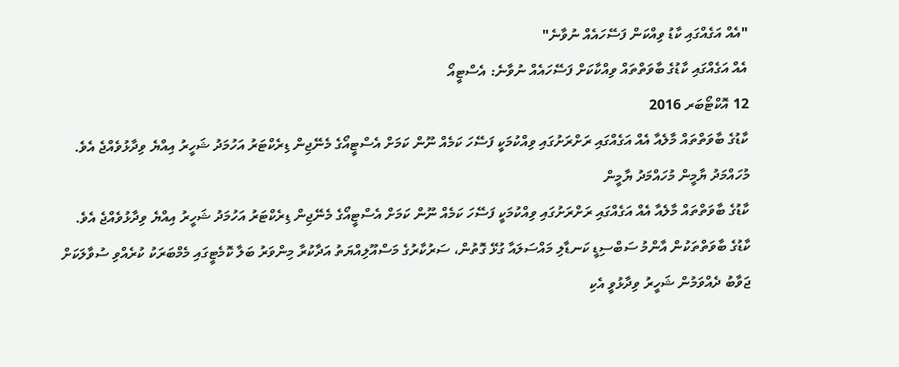"އެއް އަގެއްގައި ކާޑު ވިއްކަން ފަސޭހައެއް ނުވާނެ"
އެއް އަގެއްގައި ކާޑުގެ ބާވަތްތައް ވިއްކާކަށް ފަސޭހައެއް ނުވާނެ: އެސްޓީއޯ
12 އޮކްޓޯބަރ 2016
ކާޑުގެ ބާވަތްތައް މާލެއާ އެއް އަގެއްގައި ރަށްރަށުގައި ވިއްކުމަކީ ފަސޭހަ ކަމެއް ނޫން ކަމަށް އެސްޓީއޯގެ މެނޭޖިން ޑިރެކްޓަރު އަހުމަދު ޝަހީރު އިއްޔެ ވިދާޅުވެއްޖެ އެވެ.
މުހައްމަދު ޔާމީން މުހައްމަދު ޔާމީން
ކާޑުގެ ބާވަތްތައް މާލެއާ އެއް އަގެއްގައި ރަށްރަށުގައި ވިއްކުމަކީ ފަސޭހަ ކަމެއް ނޫން ކަމަށް އެސްޓީއޯގެ މެނޭޖިން ޑިރެކްޓަރު އަހުމަދު ޝަހީރު އިއްޔެ ވިދާޅުވެއްޖެ އެވެ.
ކާޑުގެ ބާވަތްތަކުން އާންމު ސަބްސިޑީ ކަނޑާލި މައްސަލައާ ގުޅޭ ގޮތުން، ސަރުކާރުގެ މަސްއޫލިއްޔަތު އަދާކުރާ މިންވަރު ބަލާ ކޮމެޓީގައި މެމްބަރަކު ކުރެއްވި ސުވާލަކަށް ޖަވާބު ދެއްވަމުން ޝަހީރު ވިދާޅުވީ އެކި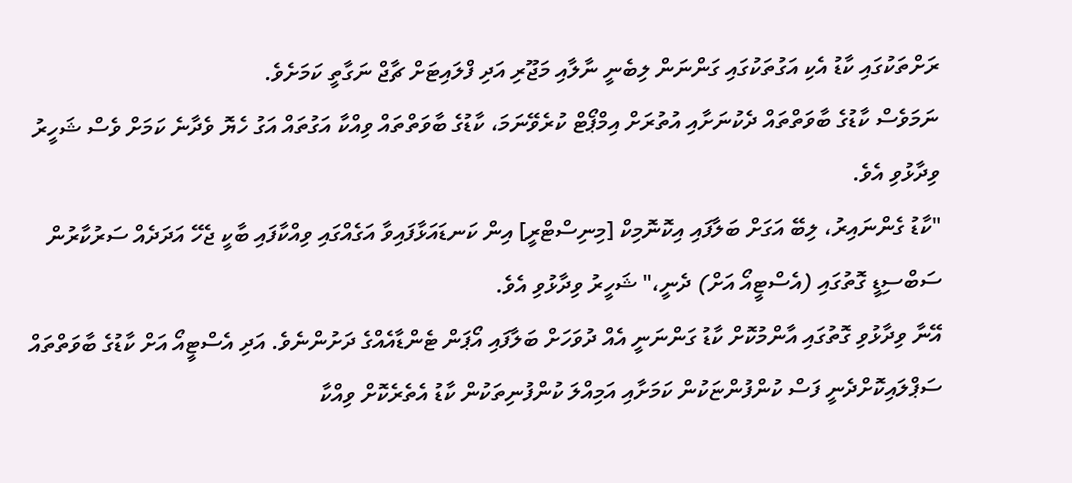ރަށްތަކުގައި ކާޑު އެކި އަގުތަކުގައި ގަންނަން ލިބެނީ ނާލާއި މަޖޫރި އަދި ފްލައިޓަށް ޗާޖް ނަގާތީ ކަމަށެވެ.
ނަމަވެސް ކާޑުގެ ބާވަތްތައް ދެކުނަށާއި އުތުރަށް އިމްޕޯޓް ކުރެވޭނަމަ، ކާޑުގެ ބާވަތްތައް ވިއްކާ އަގުތައް އަގު ހެޔޮ ވެދާނެ ކަމަށް ވެސް ޝަހީރު ވިދާޅުވި އެވެ.
"ކާޑު ގެންނައިރު، ލިބޭ އަގަށް ބަލާފައި އިކޮނޮމިކް [މިނިސްޓްރީ] އިން ކަނޑައަޅާފައިވާ އަގެއްގައި ވިއްކާފައި ބާކީ ޖެހޭ އަދަދެއް ސަރުކާރުން ސަބްސިޑީ ގޮތުގައި (އެސްޓީއޯ އަށް) ދެނީ،" ޝަހީރު ވިދާޅުވި އެވެ.
އޭނާ ވިދާޅުވި ގޮތުގައި އާންމުކޮށް ކާޑު ގަންނަނީ އެއް ދުވަހަށް ބަލާފައި އޯޕަން ޓެންޑާއެއްގެ ދަށުންނެވެ. އަދި އެސްޓީއޯ އަށް ކާޑުގެ ބާވަތްތައް ސަޕްލައިކޮށްދެނީ ފަސް ކުންފުންޏަކުން ކަމަށާއި އަމިއްލަ ކުންފުނިތަކުން ކާޑު އެތެރެކޮށް ވިއްކާ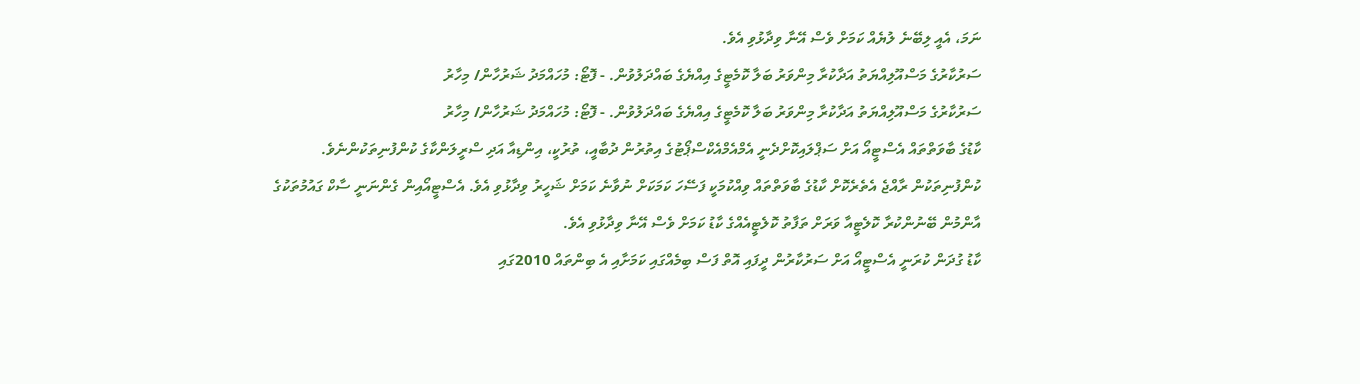ނަމަ، އެއީ ލިބޭނެ ލުޔެއް ކަމަށް ވެސް އޭނާ ވިދާޅުވި އެވެ.
ސަރުކާރުގެ މަސްއޫލިއްޔަތު އަދާކުރާ މިންވަރު ބަލާ ކޮމެޓީގެ އިއްޔެގެ ބައްދަލުވުން. - ފޮޓޯ: މުހައްމަދު ޝަރުހާން/ މިހާރު
ސަރުކާރުގެ މަސްއޫލިއްޔަތު އަދާކުރާ މިންވަރު ބަލާ ކޮމެޓީގެ އިއްޔެގެ ބައްދަލުވުން. - ފޮޓޯ: މުހައްމަދު ޝަރުހާން/ މިހާރު
ކާޑުގެ ބާވަތްތައް އެސްޓީއޯ އަށް ސަޕްލައިކޮށްދެނީ އެމްއެމްއެކްސްޕޯޓުގެ އިތުރުން ދުބާއީ، ތުރުކީ، އިންޑިއާ އަދި ސްރީލަންކާގެ ކުންފުނިތަކުންނެވެ.
ކުންފުނިތަކުން ރާއްޖެ އެތެރެކޮށް ކާޑުގެ ބާވަތްތައް ވިއްކުމަކީ ފަސޭހަ ކަމަކަށް ނުވާނެ ކަމަށް ޝަހީރު ވިދާޅުވި އެވެ. އެސްޓީއޯއިން ގެންނަނީ ސާކް ގައުމުތަކުގެ އާންމުން ބޭނުންކުރާ ކޮލެޓީއާ ވަރަށް ތަފާތު ކޮލެޓީއެއްގެ ކާޑު ކަމަށް ވެސް އޭނާ ވިދާޅުވި އެވެ.
ކާޑު ގުދަން ކުރަނީ އެސްޓީއޯ އަށް ސަރުކާރުން ދީފައި އޮތް ފަސް ބިމެއްގައި ކަމަށާއި އެ ބިންތައް 2010ގައި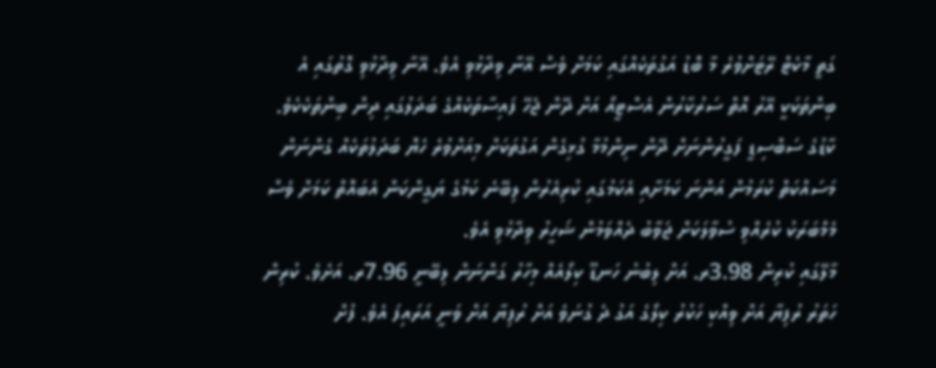ގަތީ މާކެޓް ރޭޓަށްވުރެ މާ ބޮޑު އަގުތަކެއްގައި ކަމަށް ވެސް އޭނާ ވިދާޅުވި އެވެ. އޭނާ ވިދާޅުވި ގޮތުގައި އެ ބިންތަކަކީ އޭރު އޮތް ސަރުކާރުން އެސްޓީއޯ އަށް ދޭން ޖެހޭ ފައިސާތަކެއްގެ ބަދަލުގައި ދިން ބިންތަކެކެވެ.
ކާޑުގެ ސަބްސިޑީ ފަގީރުންނަށް ދޭން ނިންމުމާ ގުޅިގެން އަގުތަކަށް މިއަށްވުރެ ހެޔޮ ބަދަލުތަކެއް ގެންނަން މަސައްކަތް ކުރަމުން އަންނަ ކަމަށާއި އެކަމުގައި ކުރިއެރުން ލިބޭނެ ކަމުގެ ޔަގީންކަން އެބައޮތް ކަމަށް ވެސް މެމްބަރަކު ކުރެއްވި ސުވާލަކަށް ޖަވާބު ދެއްވަމުން ޝަހީރު ވިދާޅުވި އެވެ.
މާލޭގައި ކުރިން 3.98ރ. އަށް ލިބުނު ހަނޑޫ ކިލޯއެއް މިހާރު ގަންނަން ލިބޭނީ 7.96ރ. އަށެވެ. ކުރިން ހަތަރު ރުފިޔާ އަށް ވިއްކި ހަކުރު ކިލޯގެ އަގު ދެ ގުނަވެ އަށް ރުފިޔާ އަށް ވަނީ އަރައިފަ އެވެ. ފުށް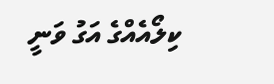ކިލޯއެއްގެ އަގު ވަނީ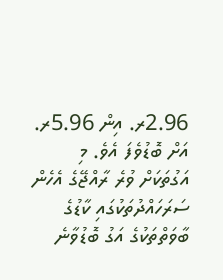2.96ރ. އިން 5.96ރ. އަށް ބޮޑުވެފަ އެވެ. މި އަގުތަކަށް ވުރެ ރާއްޖޭގެ އެހެން ސަރަހައްދުތަކުގައި ކާޑުގެ ބާވަތްތަކުގެ އަގު ބޮޑުވާނެ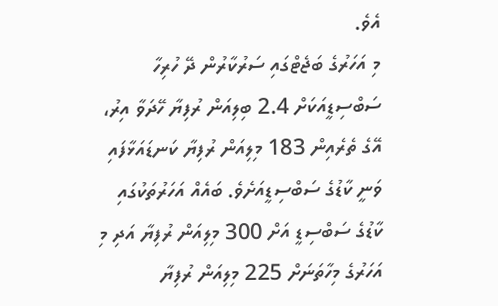އެވެ.
މި އަހަރުގެ ބަޖެޓްގައި ސަރުކާރުން ދޭ ހުރިހާ ސަބްސިޑީއަކަށް 2.4 ބިލިއަން ރުފިޔާ ހޭދަވާ އިރު، އޭގެ ތެރެއިން 183 މިލިއަން ރުފިޔާ ކަނޑައަޅާފައި ވަނީ ކާޑުގެ ސަބްސިޑީއަށެވެ. ބައެއް އަހަރުތަކުގައި ކާޑުގެ ސަބްސިޑީ އަށް 300 މިލިއަން ރުފިޔާ އަދި މި އަހަރުގެ މިހާތަނަށް 225 މިލިއަން ރުފިޔާ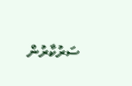ސަރުކާރުން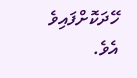ހޭދަކޮށްފައިވެ އެވެ.